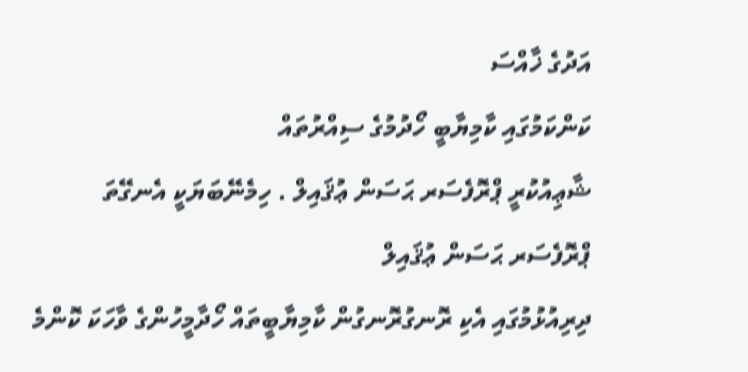އަދުގެ ޚާއްސަ
ކަންކަމުގައި ކާމިޔާބީ ހޯދުމުގެ ސިއްރުތައް
ޝާޢިއުކުރީ ޕްރޮފެސަރ ޙަސަން ޢުޤައިލް . ހިމެނޭބަޔަކީ އެނގޭތަ
ޕްރޮފެސަރ ޙަސަން ޢުޤައިލް
ދިރިއުޅުމުގައި އެކި ރޮނގުރޮނގުން ކާމިޔާބީތައް ހޯދާމީހުންގެ ވާހަކަ ކޮންމެ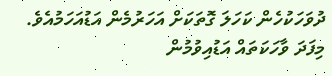ދުވަހަކުހެން ކަހަލަ ގޮތަކަށް އަހަރުމެން އަޑުއަހަމުއެވެ. މިފަދަ ވާހަކަތައް އަޑުއިވުމުން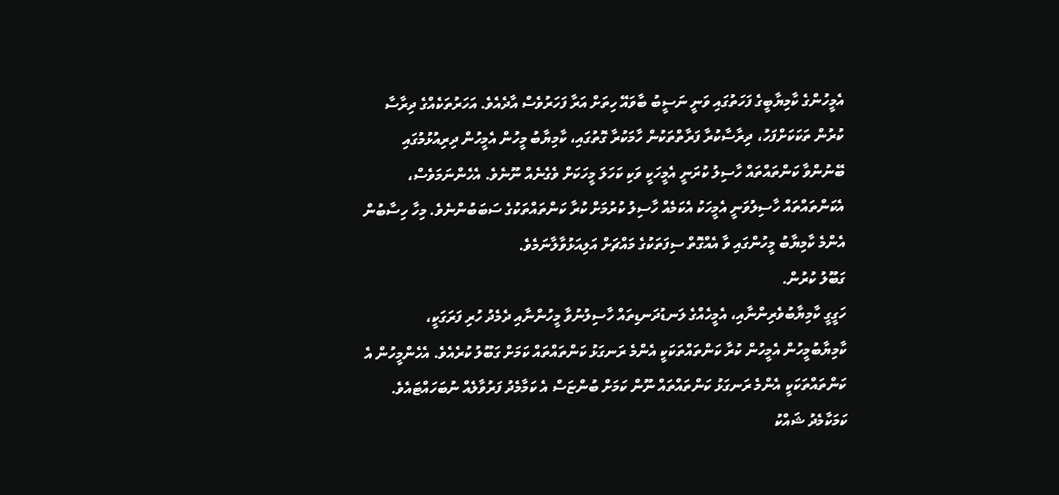އެމީހުންގެ ކާމިޔާބީގެ ފަހަތުގައި ވަނީ ނަސީބު ބާވައޭ ހިތަށް އަރާ ފަހަރުވެސް އާދެއެވެ. އަހަރުތަކެއްގެ ދިރާސާ ކުރުން ތަކަކަށްފަހު، ދިރާސާކުރާ ފަރާތްތަކުން ހާމަކުރާ ގޮތުގައި، ކާމިޔާބު މީހުން އެމީހުން ދިރިއުޅުމުގައި ބޭނުންވާ ކަންތައްތައް ހާސިލު ކުރަނީ އެމީހަކީ ވަކި ކަހަލަ މީހަކަށް ވެގެނެއް ނޫނެވެ. އެހެންނަމަވެސް، އެކަންތައްތައް ހާސިލުވަނީ އެމީހަކު އެކަމެއް ހާސިލު ކުރުމަށް ކުރާ ކަންތައްތަކުގެ ސަބަބުންނެވެ. މިހާ ހިސާބުން އެންމެ ކާމިޔާބު މީހުންގައި ވާ އެއްގޮތް ސިފަތަކުގެ މައްޗަށް އަލިއަޅުވާލާނަމެވެ.
ގަބޫލު ކުރުން.
ހަގީގީ ކާމިޔާބުވެރިންނާއި، އެމީހެއްގެ ލަނޑުދަނޑިތައް ހާސިލުނުވާ މީހުންނާއި ދެމެދު ހުރި ފަރަގަކީ، ކާމިޔާބުމީހުން އެމީހުން ކުރާ ކަންތައްތަކަކީ އެންމެ ރަނގަޅު ކަންތައްތައް ކަމަށް ގަބޫލު ކުރެއެވެ. އެހެންމީހުން އެ ކަންތައްތަކަކީ އެންމެ ރަނގަޅު ކަންތައްތައް ނޫން ކަމަށް ބުންޏަސް އެ ކަމާމެދު ފަރުވާލެއް ނުބަހައްޓައެވެ. ކަމަކާމެދު ޝައްކު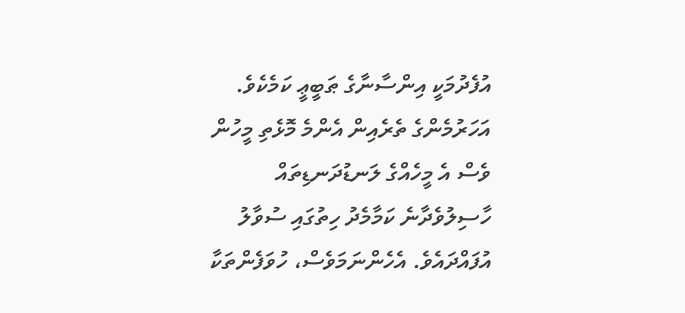އުފެދުމަކީ އިންސާނާގެ ޠަބީޢީ ކަމެކެވެ. އަހަރުމެންގެ ތެރެއިން އެންމެ މޮޅެތި މީހުން ވެސް އެ މީހެއްގެ ލަނޑުދަނޑިތައް ހާސިލުވެދާނެ ކަމާމެދު ހިތުގައި ސުވާލު އުފައްދައެވެ. އެހެންނަމަވެސް، ހުވަފެންތަކާ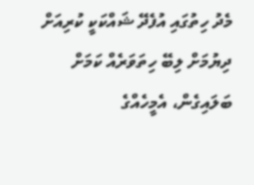މެދު ހިތުގައި އުފެދޭ ޝައްކަކީ ކުރިއަށް ދިޔުމަށް ލިބޭ ހިތަވަރެއް ކަމަށް ބަލައިގެން، އެމީހެއްގެ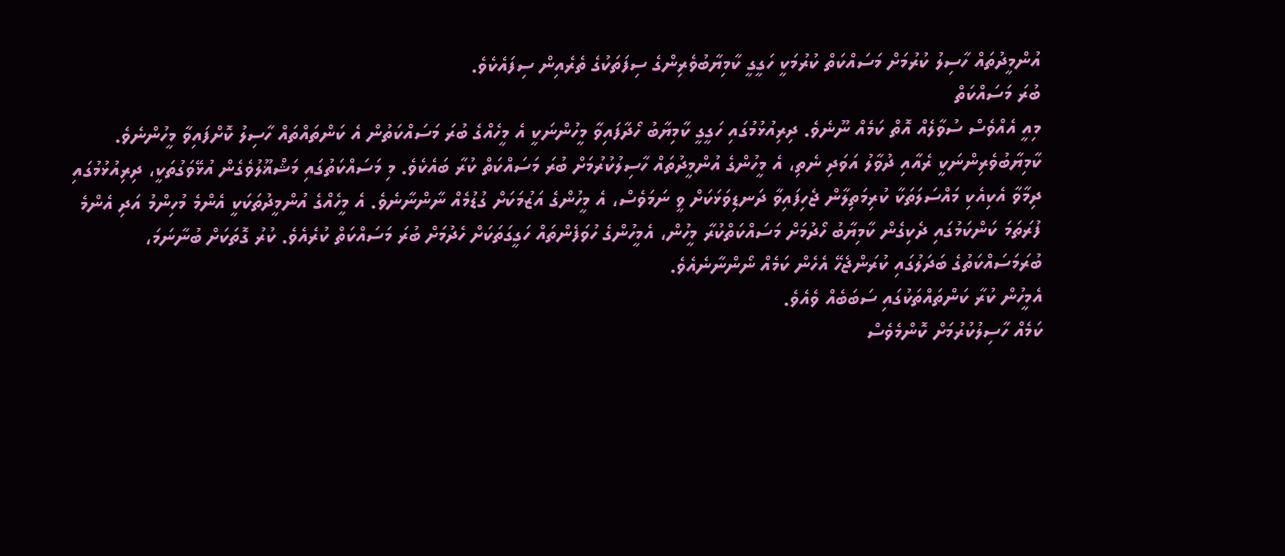އުންމީދުތައް ހާސިލު ކުރުމަށް މަސައްކަތް ކުރުމަކީ ހަގީގީ ކާމިޔާބުވެރިންގެ ސިފަތަކުގެ ތެރެއިން ސިފައެކެވެ.
ބުރަ މަސައްކަތް
މިއީ އެއްވެސް ސުވާލެއް އޮތް ކަމެއް ނޫނެވެ. ދިރިއުޅުމުގައި ހަގީގީ ކާމިޔާބު ހޯދާފައިވާ މީހުންނަކީ އެ މީހެއްގެ ބުރަ މަސައްކަތުން އެ ކަންތައްތައް ހާސިލު ކޮށްފައިވާ މީހުންނެވެ. ކާމިޔާބުވެރިންނަކީ ރެއާއި ދުވާލު އަވަދި ނެތި، އެ މީހުންގެ އުންމީދުތައް ހާސިލުކުރުމަށް ބުރަ މަސައްކަތް ކުރާ ބައެކެވެ. މި މަސައްކަތުގައި މަޝްޣޫލުވެގެން އުޅޭވަގުތަކީ، ދިރިއުޅުމުގައި ދިމާވާ އެކިއެކި މައްސަލަތަކާ ކުރިމަތިލާން ޖެހިފައިވާ ދަނޑިވަޅަކަށް ވީ ނަމަވެސް، އެ މީހުންގެ އަޒުމަކަށް ގުޑުމެއް ނާންނާނެވެ. އެ މީހެއްގެ އުންމީދުތަކަކީ އެންމެ މުހިންމު އަދި އެންމެ ފުރަތަމަ ކަންކަމުގައި ދެކިގެން ކާމިޔާބު ހޯދުމަށް މަސައްކަތްކުރާ މީހުން، އެމީހުންގެ ހުވަފެންތައް ހަގީގަތަކަށް ހެދުމަށް ބުރަ މަސައްކަތް ކުރެއެވެ. ކުރު ގޮތަކަށް ބުނާނަމަ، ބުރަމަސައްކަތުގެ ބަދަލުގައި ކުރަންޖެހޭ އެހެން ކަމެއް ނޯންނާނެއެވެ.
އެމީހުން ކުރާ ކަންތައްތަކުގައި ސަބަބެއް ވެއެވެ.
ކަމެއް ހާސިލުކުރުމަށް ކޮންމެވެސް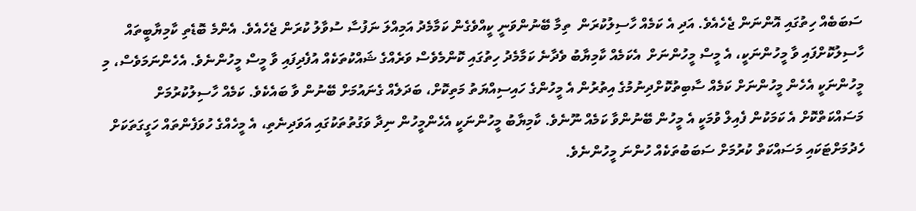ސަބަބެއް ހިތުގައި އޮންނަން ޖެހެއެވެ. އަދި އެ ކަމެއް ހާސިލުކުރަން  ތިމާ ބޭނުންވަނީ ކީއްވެގެން ކަމާމެދު އަމިއްލަ ނަފުސާ ސުވާލު ކުރަން ޖެހެއެވެ. އެންމެ ބޮޑެތި ކާމިޔާބީތައް ހާސިލުކޮށްފައި ވާ މީހުންނަކީ، އެ މީސް މީހުންނަށް  އެކަމެއް ކާމިޔާބު ވެދާނެ ކަމާމެދު ހިތުގައި ކޮންމެވެސް ވަރެއްގެ ޝައްކުތަކެއް އުފެދިފައި ވާ މީސް މީހުންނެވެ. އެހެންނަމަވެސް، މި މީހުންނަކީ އެހެން މީހުންނަށް ކަމެއް ސާބިތުކޮށްދިނުމުގެ އިތުރުން އެ މީހުންގެ ހައިސިއްޔަތު މަތިކޮށް، ބަދަލެއް ގެނައުމަށް ބޭނުން ވާ ބައެކެވެ. ކަމެއް ހާސިލުކުރުމަށް މަސައްކަތްކޮށް އެ ކަމަކުން ފެއިލް ވުމަކީ އެ މީހުން ބޭނުންވާ ކަމެއް ނޫނެވެ. ކާމިޔާބު މީހުންނަކީ އެހެންމީހުން ނިދާ ވަގުތުތަކުގައި އަވަދިނެތި، އެ މީހެއްގެ ހުވަފެންތައް ހަގީގަތަކަށް ހެދުމަށްޓަކައި މަސައްކަތް ކުރުމަށް ސަބަބުތަކެއް ހުންނަ މީހުންނެވެ.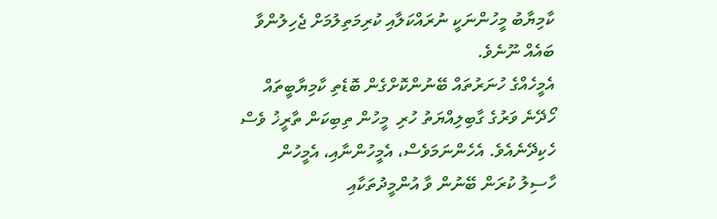ކާމިޔާބު މީހުންނަކީ ނުރައްކަލާއި ކުރިމަތިލުމަށް ޖެހިލުންވާ ބައެއް ނޫނެވެ.
އެމީހެއްގެ ހުނަރުތައް ބޭނުންކޮށްގެން ބޮޑެތި ކާމިޔާބީތައް ހޯދޭނެ ވަރުގެ ގާބިލިއްޔަތު ހުރި  މީހުން ތިބިކަން ތާރީޚު ވެސް ހެކިދޭނެއެވެ. އެހެންނަމަވެސް، އެމީހުންނާއި، އެމީހުން ހާސިލު ކުރަން ބޭނުން ވާ އުންމީދުތަކާއި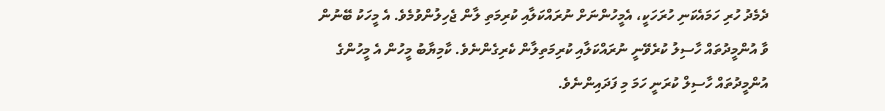ދެމެދު ހުރި ހަމައެކަނި ހުރަހަކީ، އެމީހުންނަށް ނުރައްކަލާއި ކުރިމަތި ލާން ޖެހިލުންވުމެވެ. އެ މީހަކު ބޭނުން ވާ އުންމީދުތައް ހާސިލު ކުރެވޭނީ ނުރައްކަލާއި ކުރިމަތިލާން ކެރިގެންނެވެ. ކާމިޔާބު މީހުން އެ މީހުންގެ އުންމީދުތައް ހާސިލް ކުރަނީ ހަމަ މި ފަދައިންނެވެ.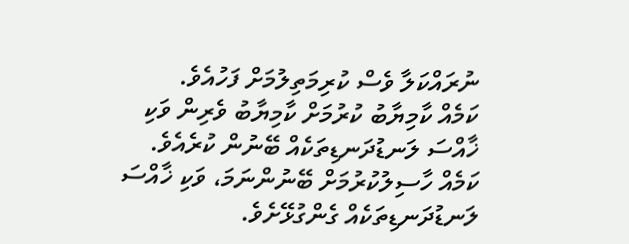ނުރައްކަލާ ވެސް ކުރިމަތިލުމަށް ފަހުއެވެ.
ކަމެއް ކާމިޔާބު ކުރުމަށް ކާމިޔާބު ވެރިން ވަކި ޚާއްސަ ލަނޑުދަނޑިތަކެއް ބޭނުން ކުރެއެވެ.
ކަމެއް ހާސިލުކުރުމަށް ބޭނުންނަމަ، ވަކި ޚާއްސަ ލަނޑުދަނޑިތަކެއް ގެންގުޅޭށެވެ.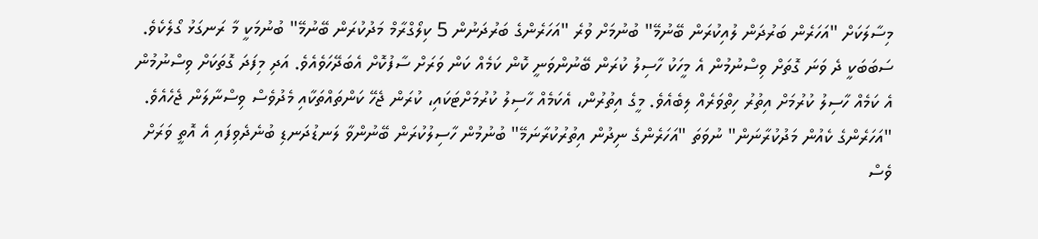މިސާލަކަށް "އަހަރެން ބަރުދަން ލުއިކުރަން ބޭނުމޭ" ބުނުމަށް ވުރެ "އަހަރެންގެ ބަރުދަނުން 5 ކިލޯގްރާމް މަދުކުރަން ބޭނުމޭ" ބުނުމަކީ މާ ރަނގަޅު ގޯލެކެވެ. ސަބަބަކީ ދެ ވަނަ ގޮތަށް ވިސްނުމުން އެ މީހަކު ހާސިލު ކުރަން ބޭނުންވަނީ ކޮން ކަމެއް ކަން ވަރަށް ސާފުކޮށް އެބަދޭހަވެއެވެ. އަދި މިފަދަ ގޮތަކަށް ވިސްނުމުން އެ ކަމެއް ހާސިލު ކުރުމަށް އިތުރު ހިތްވަރެއް ލިބެއެވެ. މީގެ އިތުރުން، އެކަމެއް ހާސިލު ކުރުމަށްޓަކައި، ކުރަން ޖެހޭ ކަންތައްތަކާއި މެދުވެސް ވިސްނާލަން ޖެހެއެވެ. "އަހަރެންގެ ކެއުން މަދުކުރާނަން" ނުވަތަ "އަހަރެންގެ ނިދުން އިތުރުކުރާނަމޭ" ބުނުމުން ހާސިލުކުރަން ބޭނުންވާ ލަނޑުދަނޑި ބުނެދެވިފައި އެ އޮތީ ވަރަށް ވެސް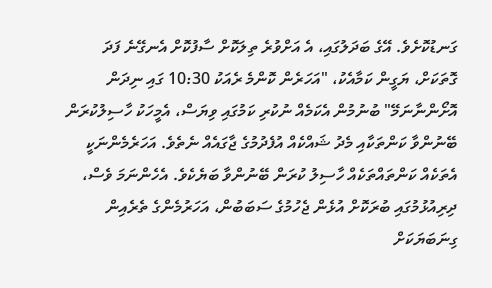ގަނޑުކޮށެވެ. އޭގެ ބަދަލުގައި، އެ އަށްވުރެ ތިލަކޮށް ސާފުކޮށް އެނގޭނެ ފަދަ ގޮތަކަށް، ޔަގީން ކަމާއެކު، "އަހަރެން ކޮންމެ ރެއަކު 10:30 ގައި ނިދަން އޮށޯންނާނަމޭ" ބުނުމުން އެކަމެއް ނުކުރި ކަމުގައި ވިޔަސް، އެމީހަކު ހާސިލުކުރަން ބޭނުންވާ ކަންތަކާއި މެދު ޝައްކެއް އުފެދުމުގެ ޖާގައެއް ނެތެވެ. އަހަރެމެންނަކީ އެތަކެއް ކަންތައްތަކެއް ހާސިލު ކުރަން ބޭނުންވާ ބަޔެކެވެ. އެހެންނަމަ ވެސް، ދިރިއުޅުމުގައި ބުރަކޮށް އުޅެން ޖެހުމުގެ ސަބަބުން، އަހަރުމެންގެ ތެރެއިން ގިނަބަޔަކަށް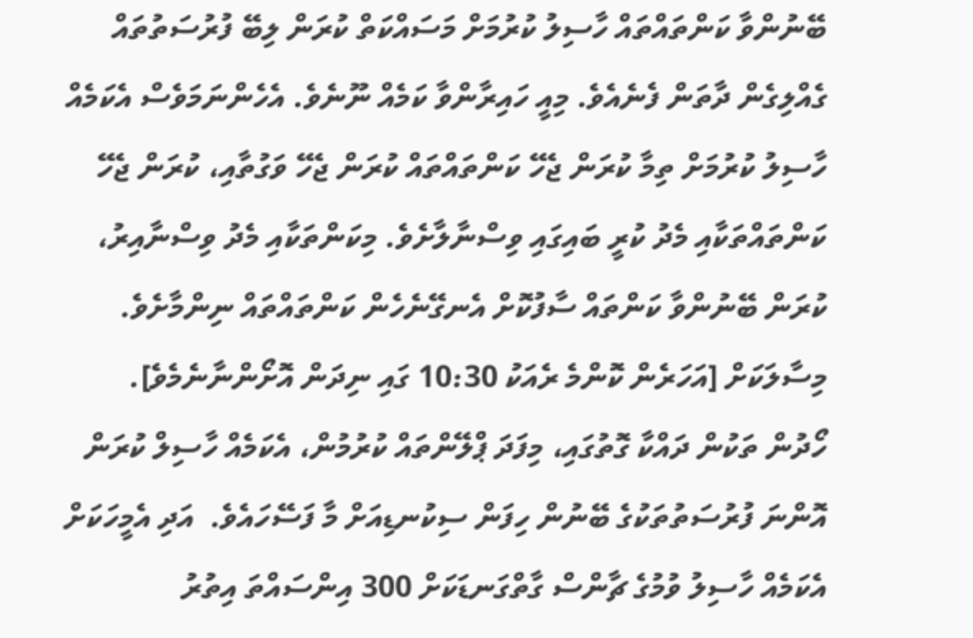ބޭނުންވާ ކަންތައްތައް ހާސިލު ކުރުމަށް މަސައްކަތް ކުރަން ލިބޭ ފުރުސަތުތައް ގެއްލިގެން ދާތަން ފެނެއެވެ. މިއީ ހައިރާންވާ ކަމެއް ނޫނެވެ. އެހެންނަމަވެސް އެކަމެއް ހާސިލު ކުރުމަށް ތިމާ ކުރަން ޖެހޭ ކަންތައްތައް ކުރަން ޖެހޭ ވަގުތާއި، ކުރަން ޖެހޭ ކަންތައްތަކާއި މެދު ކުރީ ބައިގައި ވިސްނާލާށެވެ. މިކަންތަކާއި މެދު ވިސްނާއިރު، ކުރަން ބޭނުންވާ ކަންތައް ސާފުކޮށް އެނގޭނެހެން ކަންތައްތައް ނިންމާށެވެ. މިސާލަކަށް [އަހަރެން ކޮންމެ ރެއަކު 10:30 ގައި ނިދަން އޮށޯންނާނެމެވެ]. ހޯދުން ތަކުން ދައްކާ ގޮތުގައި، މިފަދަ ޕްލޭންތައް ކުރުމުން، އެކަމެއް ހާސިލް ކުރަން އޮންނަ ފުރުސަތުތަކުގެ ބޭނުން ހިފަން ސިކުނޑިއަށް މާ ފަސޭހައެވެ.  އަދި އެމީހަކަށް އެކަމެއް ހާސިލު ވުމުގެ ޗާންސް ގާތްގަނޑަކަށް 300 އިންސައްތަ އިތުރު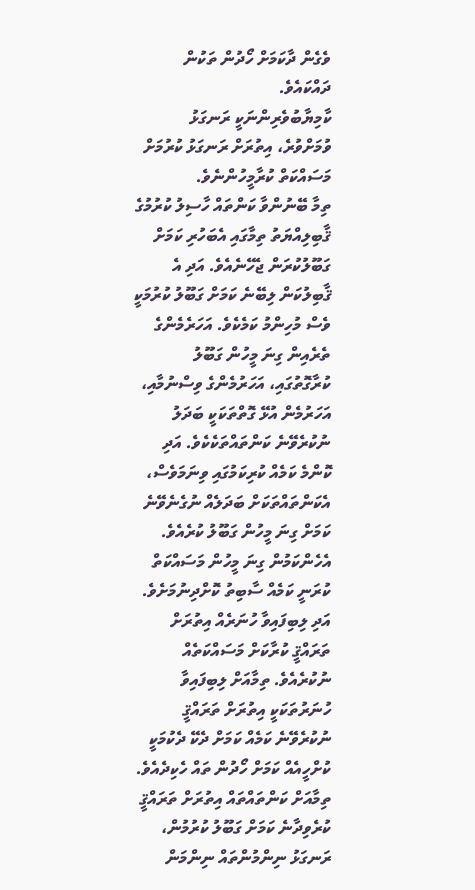ވެގެން ދާކަމަށް ހޯދުން ތަކުން ދައްކައެވެ.
ކާމިޔާބުވެރިންނަކީ ރަނގަޅު ވުމަށްވުރެ، އިތުރަށް ރަނގަޅު ކުރުމަށް މަސައްކަތް ކުރާމީހުންނެވެ.
ތިމާ ބޭނުންވާ ކަންތައް ހާސިލު ކުރުމުގެ ޤާބިލިއްޔަތު ތިމާގައި އެބަހުރި ކަމަށް ގަބޫލުކުރަން ޖެހޭނެއެވެ. އަދި އެ ޤާބިލުކަން ލިބޭނެ ކަމަށް ގަބޫލު ކުރުމަކީ ވެސް މުހިންމު ކަމެކެވެ. އަހަރެމެންގެ ތެރެއިން ގިނަ މީހުން ގަބޫލު ކުރާގޮތުގައި، އަހަރުމެންގެ ވިސްނުމާއި، އަހަރުމެން އުޅޭ ގޮތްތަކަކީ ބަދަލު ނުކުރެވޭނެ ކަންތައްތަކެކެވެ. އަދި ކޮންމެ ކަމެއް ކުރިކަމުގައި ވިނަމަވެސް، އެކަންތައްތަކަށް ބަދަލެއް ނުގެނެވޭނެ ކަމަށް ގިނަ މީހުން ގަބޫލު ކުރެއެވެ. އެހެންކަމުން ގިނަ މީހުން މަސައްކަތް ކުރަނީ ކަމެއް ސާބިތު ކޮށްދިނުމަށެވެ. އަދި ލިބިފައިވާ ހުނަރެއް އިތުރަށް ތަރައްޤީ ކުރާކަށް މަސައްކަތެއް ނުކުރެއެވެ. ތިމާއަށް ލިބިފައިވާ ހުނަރުތަކަކީ އިތުރަށް ތަރައްޤީ ނުކުރެވޭނެ ކަމެއް ކަމަށް ދެކޭ ދެކުމަކީ ކުށްހީއެއް ކަމަށް ހޯދުން ތައް ހެކިދެއެވެ. ތިމާއަށް ކަންތައްތައް އިތުރަށް ތަރައްޤީ ކުރެވިދާނެ ކަމަށް ގަބޫލު ކުރުމުން، ރަނގަޅު ނިންމުންތައް ނިންމަން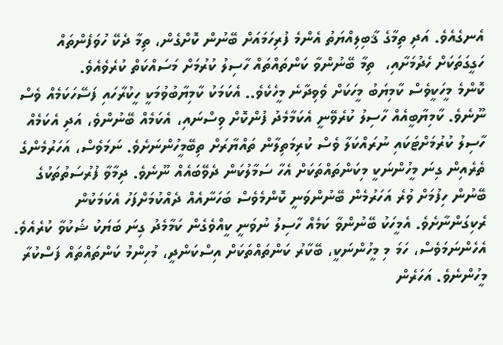އެނގެއެވެ. އަދި ތިމާގެ ޤާބިލިއްޔަތު އެންމެ ފުރިހަމައަށް ބޭނުން ކޮށްގެން، ތިމާ ދެކޭ ހުވަފެންތައް ހަގީގަތަކަށް ހެދުމަށާއި،  ތިމާ ބޭނުންވާ ކަންތައްތައް ހާސިލު ކުރުމަށް މަސައްކަތް ކުރެވެއެވެ.
ކޮންމެ މީހަކީވެސް ކާމިޔަބު މީހަކަށް ވެވިދާނެ މީހެކެވެ.. އެކަމަކު ކާމިޔާބުވުމަކީ ހީކުރާހައި ފަސޭހަކަމެއް ވެސް ނޫނެވެ. ކާމިޔާބީއެއް ހާސިލު ކުރެވޭނީ އެކަމާމެދު ފުންކޮށް ވިސްނައި، އެކަމެއް ބޭނުންވެ، އަދި އެކަމެއް ހާސިލު ކުރުމަށްޓަކައި ނުރައްކަލާ ވެސް ކުރިމަތިލާން ތައްޔާރަށް ތިބޭމީހުންނަށެވެ. ނަމަވެސް، އަހަރުމެންގެ ތެރެއިން ގިނަ މީހުންނަކީ މިކަންތައްތަކަށް އެހާ ސަމާލުކަން ދެވޭބައެއް ނޫނެވެ. ދިމާވާ ފުރުސަތުތަކުގެ ބޭނުން ހިފުމަށް ވުރެ އަހަރުމެން ބޭނުންވަނީ ކޮންމެވެސް ބަހަނާއެއް ދެއްކުމަށްފަހު އެކަމަކުން ރެކިގަންނާށެވެ. އެމީހަކު ބޭނުންވާ ކަމެއް ހާސިލު ނުވަނީ ކީއްވެގެން ކަމާމެދު ގިނަ ބަޔަކު ޝަކުވާ ކުރެއެވެ. އެހެންނަމަވެސް، ހަމަ މި މީހުންނަކީ، ބޭކާރު ކަންތައްތަކަށް އިސްކަންދީ، މުހިންމު ކަންތައްތައް ފަސްކުރާ މީހުންނެވެ. އަހަރެން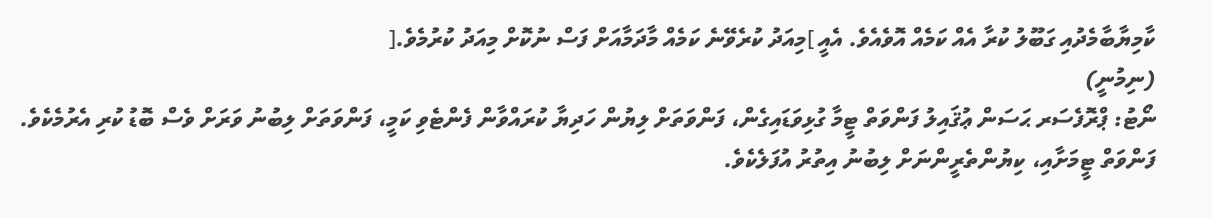ކާމިޔާބާމެދުއި ގަބޫލު ކުރާ އެއް ކަމެއް އޮވެއެވެ. އެއީ ]މިއަދު ކުރެވޭނެ ކަމެއް މާދަމާއަށް ފަސް ނުކޮށް މިއަދު ކުރުމެވެ.[
(ނިމުނީ)
ނޯޓު: ޕްރޮފެސަރ ޙަސަން ޢުޤައިލު ފަންވަތް ޓީމާ ގުޅިވަޑައިގެން، ފަންވަތަށް ލިޔުން ހަދިޔާ ކުރައްވާން ފެންޓެވި ކަމީ، ފަންވަތަށް ލިބުނު ވަރަށް ވެސް ބޮޑު ކުރި އެރުމެކެވެ. ފަންވަތް ޓީމަށާއި، ކިޔުންތެރީންނަށް ލިބުނު އިތުރު އުފަލެކެވެ.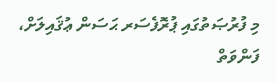މި ފުރުޞަތުގައި ޕުރޮފެސަރ ޙަސަން ޢުޤައިލަށް، ފަންވަތް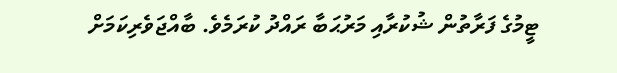ޓީމުގެ ފަރާތުން ޝުކުރާއި މަރުޙަބާ ރައްދު ކުރަމެވެ. ބާއްޖަވެރިކަމަށް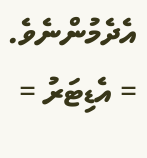އެދެމުންނެވެ.  = އެޑިޓަރު =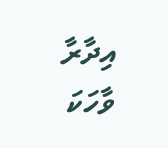އިދާރާ
ވާހަކަ